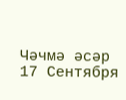Чәчмә әсәр
17 Сентября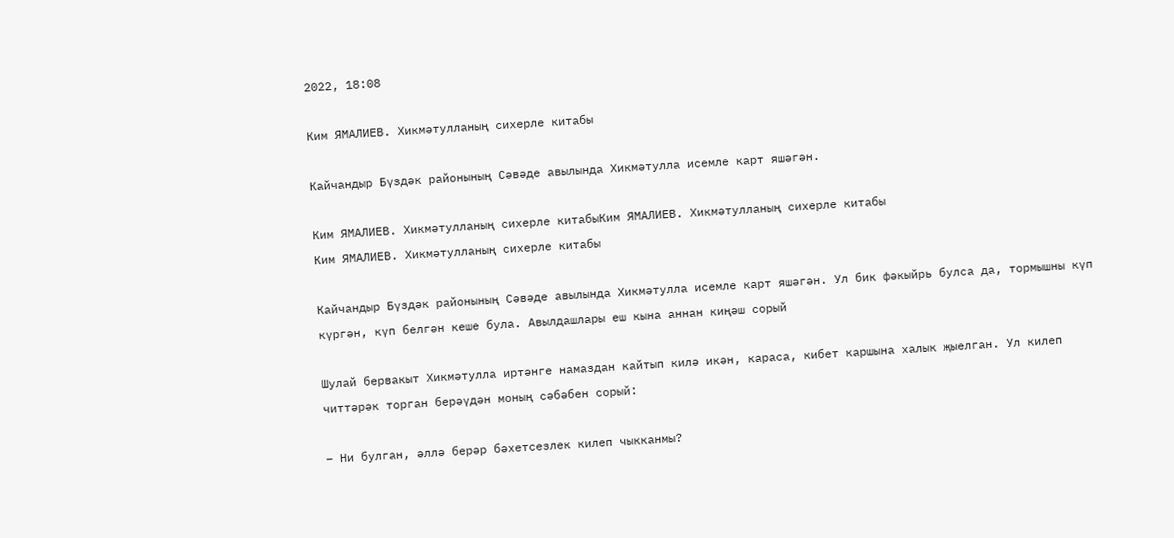2022, 18:08

Ким ЯМАЛИЕВ. Хикмәтулланың сихерле китабы

Кайчандыр Бүздәк районының Сәвәде авылында Хикмәтулла исемле карт яшәгән.

Ким ЯМАЛИЕВ. Хикмәтулланың сихерле китабыКим ЯМАЛИЕВ. Хикмәтулланың сихерле китабы
Ким ЯМАЛИЕВ. Хикмәтулланың сихерле китабы

Кайчандыр Бүздәк районының Сәвәде авылында Хикмәтулла исемле карт яшәгән. Ул бик фәкыйрь булса да, тормышны күп күргән, күп белгән кеше була. Авылдашлары еш кына аннан киңәш сорый

Шулай бервакыт Хикмәтулла иртәнге намаздан кайтып килә икән, караса, кибет каршына халык җыелган. Ул килеп читтәрәк торган берәүдән моның сәбәбен сорый:

– Ни булган, әллә берәр бәхетсезлек килеп чыкканмы?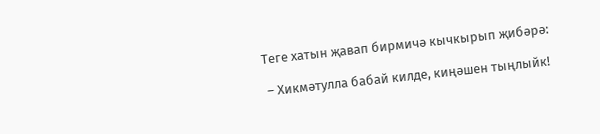Теге хатын җавап бирмичә кычкырып җибәрә:

 – Хикмәтулла бабай килде, киңәшен тыңлыйк!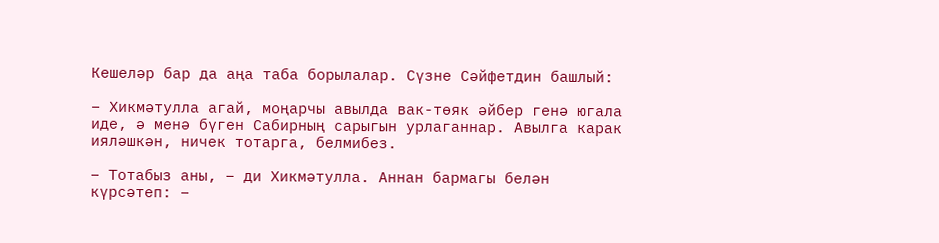Кешеләр бар да аңа таба борылалар. Сүзне Сәйфетдин башлый:

– Хикмәтулла агай, моңарчы авылда вак-төяк әйбер генә югала иде, ә менә бүген Сабирның сарыгын урлаганнар. Авылга карак ияләшкән, ничек тотарга, белмибез.

– Тотабыз аны, – ди Хикмәтулла. Аннан бармагы белән күрсәтеп: –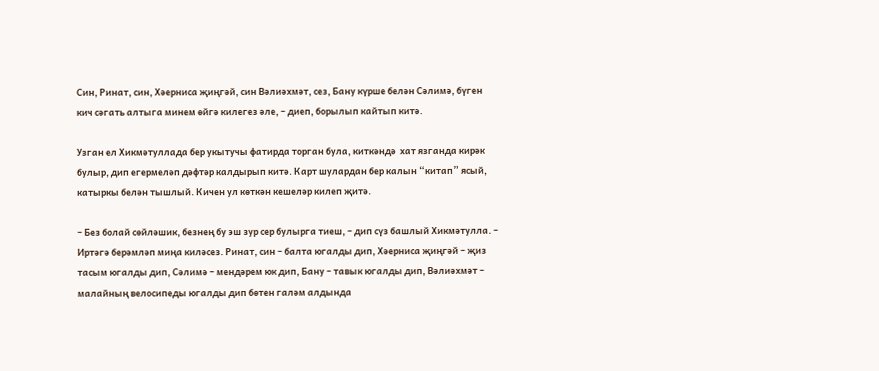Син, Ринат, син, Хәерниса җиңгәй, син Вәлиәхмәт, сез, Бану күрше белән Сәлимә, бүген кич сәгать алтыга минем өйгә килегез әле, – диеп, борылып кайтып китә.

Узган ел Хикмәтуллада бер укытучы фатирда торган була, киткәндә  хат язганда кирәк булыр, дип егермеләп дәфтәр калдырып китә. Карт шулардан бер калын “китап” ясый, катыркы белән тышлый. Кичен ул көткән кешеләр килеп җитә.

– Без болай сөйләшик, безнең бу эш зур сер булырга тиеш, – дип сүз башлый Хикмәтулла. – Иртәгә берәмләп миңа киләсез. Ринат, син – балта югалды дип, Хәерниса җиңгәй – җиз тасым югалды дип, Сәлимә – мендәрем юк дип, Бану – тавык югалды дип, Вәлиәхмәт – малайның велосипеды югалды дип бөтен галәм алдында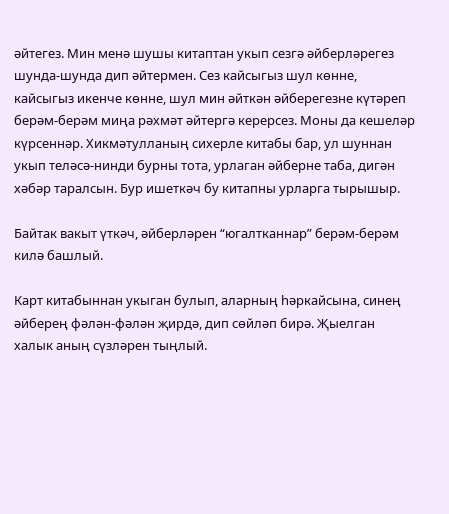әйтегез. Мин менә шушы китаптан укып сезгә әйберләрегез шунда-шунда дип әйтермен. Сез кайсыгыз шул көнне, кайсыгыз икенче көнне, шул мин әйткән әйберегезне күтәреп берәм-берәм миңа рәхмәт әйтергә керерсез. Моны да кешеләр күрсеннәр. Хикмәтулланың сихерле китабы бар, ул шуннан укып теләсә-нинди бурны тота, урлаган әйберне таба, дигән хәбәр таралсын. Бур ишеткәч бу китапны урларга тырышыр.

Байтак вакыт үткәч, әйберләрен “югалтканнар” берәм-берәм килә башлый.

Карт китабыннан укыган булып, аларның һәркайсына, синең әйберең фәлән-фәлән җирдә, дип сөйләп бирә. Җыелган халык аның сүзләрен тыңлый.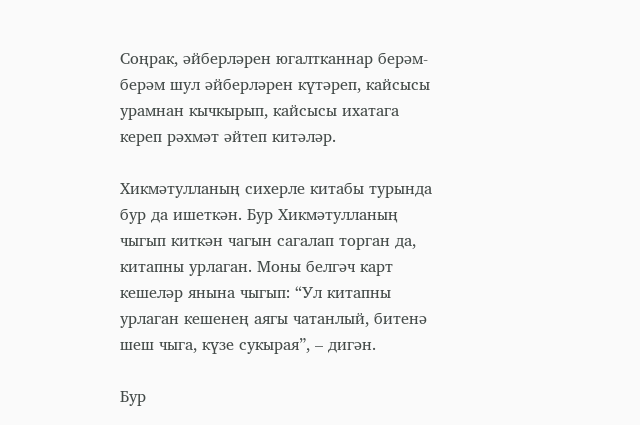Соңрак, әйберләрен югалтканнар берәм-берәм шул әйберләрен күтәреп, кайсысы урамнан кычкырып, кайсысы ихатага кереп рәхмәт әйтеп китәләр.

Хикмәтулланың сихерле китабы турында бур да ишеткән. Бур Хикмәтулланың чыгып киткән чагын сагалап торган да, китапны урлаган. Моны белгәч карт кешеләр янына чыгып: “Ул китапны урлаган кешенең аягы чатанлый, битенә шеш чыга, күзе сукырая”, – дигән.

Бур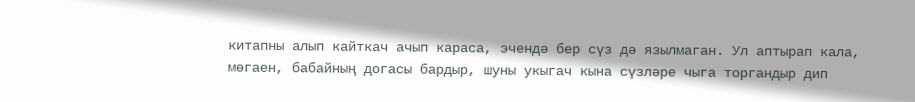китапны алып кайткач ачып караса, эчендә бер сүз дә язылмаган. Ул аптырап кала, мөгаен, бабайның догасы бардыр, шуны укыгач кына сүзләре чыга торгандыр дип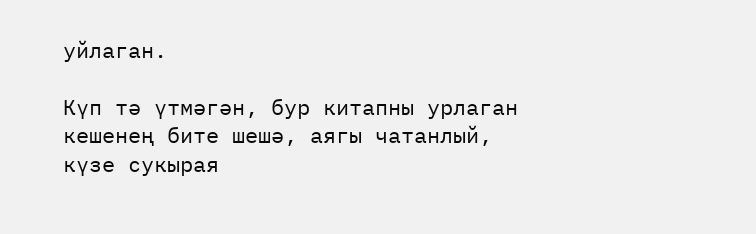уйлаган.

Күп тә үтмәгән, бур китапны урлаган кешенең бите шешә, аягы чатанлый, күзе сукырая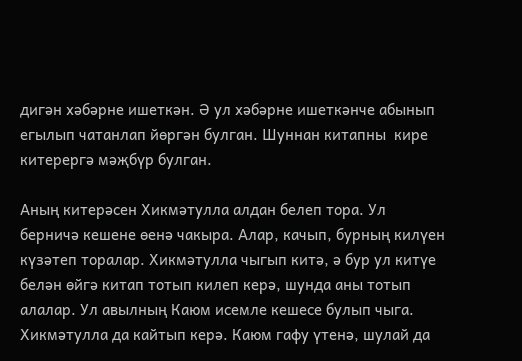дигән хәбәрне ишеткән. Ә ул хәбәрне ишеткәнче абынып егылып чатанлап йөргән булган. Шуннан китапны  кире китерергә мәҗбүр булган.

Аның китерәсен Хикмәтулла алдан белеп тора. Ул берничә кешене өенә чакыра. Алар, качып, бурның килүен күзәтеп торалар. Хикмәтулла чыгып китә, ә бур ул китүе белән өйгә китап тотып килеп керә, шунда аны тотып алалар. Ул авылның Каюм исемле кешесе булып чыга. Хикмәтулла да кайтып керә. Каюм гафу үтенә, шулай да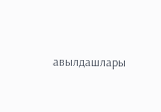авылдашлары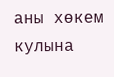аны хөкем кулына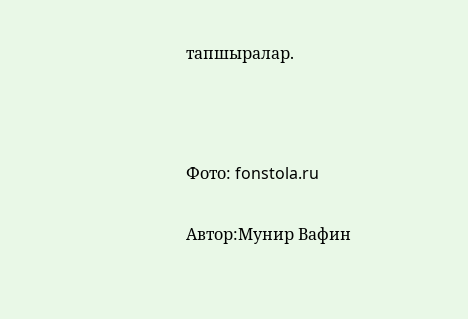тапшыралар.



Фото: fonstola.ru

Автор:Мунир Вафин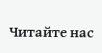Читайте нас